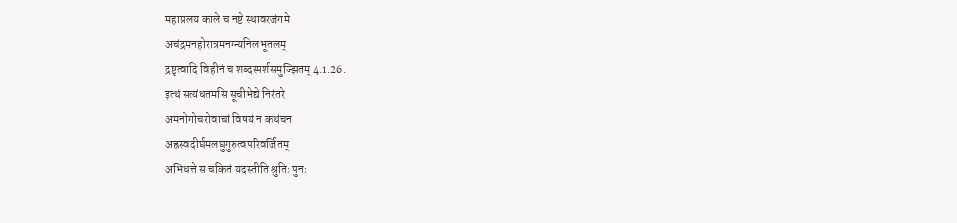महाप्रलय काले च नष्टे स्थावरजंगमे
अचंद्रमनहोरात्रमनग्न्यनिलभूतलम्
द्रष्टृत्वादि विहीनं च शब्दस्पर्शसमुज्झितम् 4.1.26.
इत्थं सत्यंधतमसि सूचीभेद्ये निरंतरे
अमनोगोचरोवाचां विषयं न कथंचन
अह्रस्वदीर्घमलघुगुरुत्वपरिवर्जितम्
अभिधत्ते स चकितं यदस्तीति श्रुतिः पुनः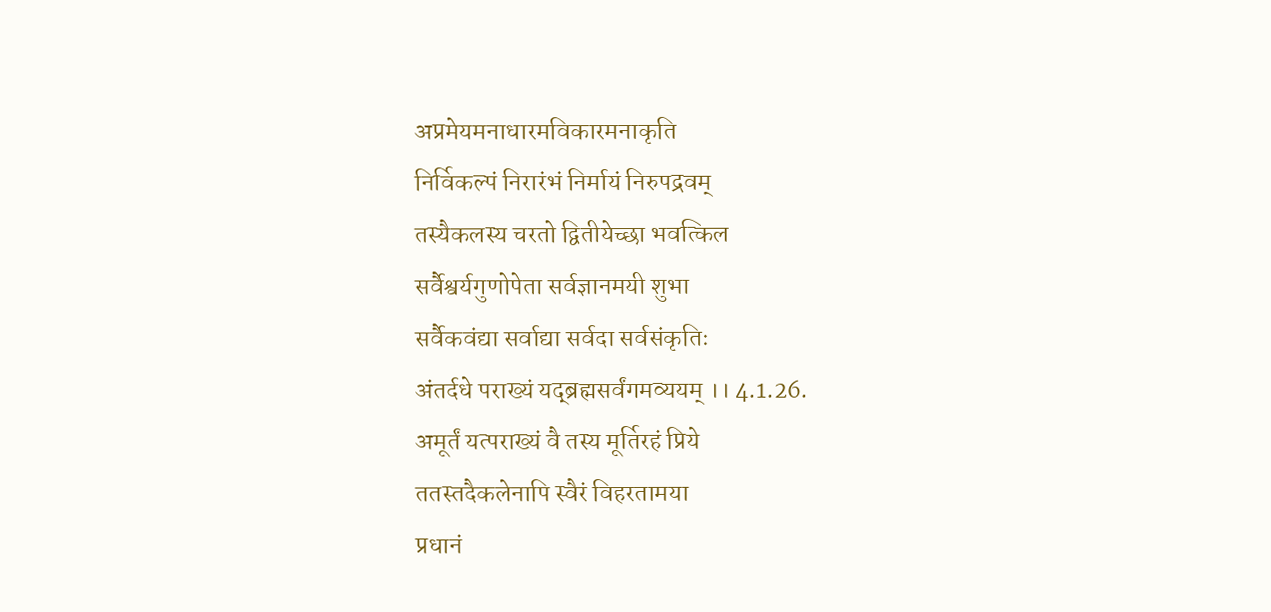अप्रमेयमनाधारमविकारमनाकृति
निर्विकल्पं निरारंभं निर्मायं निरुपद्रवम्
तस्यैकलस्य चरतो द्वितीयेच्छा भवत्किल
सर्वैश्वर्यगुणोपेता सर्वज्ञानमयी शुभा
सर्वैकवंद्या सर्वाद्या सर्वदा सर्वसंकृतिः
अंतर्दधे पराख्यं यद्ब्रह्मसर्वंगमव्ययम् ।। 4.1.26.
अमूर्तं यत्पराख्यं वै तस्य मूर्तिरहं प्रिये
ततस्तदैकलेनापि स्वैरं विहरतामया
प्रधानं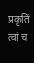प्रकृतिं त्वां च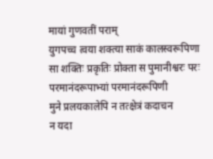मायां गुणवतीं पराम्
युगपच्च त्वया शक्त्या साकं कालस्वरूपिणा
सा शक्तिः प्रकृतिः प्रोक्ता स पुमानीश्वरः परः
परमानंदरूपाभ्यां परमानंदरूपिणी
मुने प्रलयकालेपि न तत्क्षेत्रं कदाचन
न यदा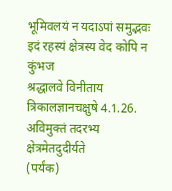भूमिवलयं न यदाऽपां समुद्भवः
इदं रहस्यं क्षेत्रस्य वेद कोपि न कुंभज
श्रद्धालवे विनीताय त्रिकालज्ञानचक्षुषे 4.1.26.
अविमुक्तं तदरभ्य क्षेत्रमेतदुदीर्यते
(पर्यंक)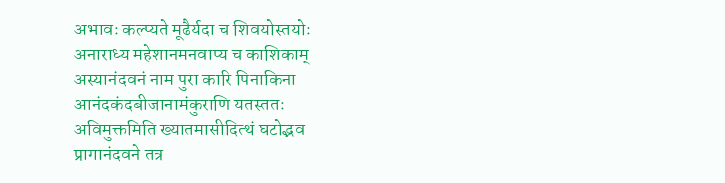अभावः कल्प्यते मूढैर्यदा च शिवयोस्तयोः
अनाराध्य महेशानमनवाप्य च काशिकाम्
अस्यानंदवनं नाम पुरा कारि पिनाकिना
आनंदकंदबीजानामंकुराणि यतस्ततः
अविमुक्तमिति ख्यातमासीदित्थं घटोद्भव
प्रागानंदवने तत्र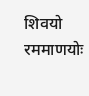शिवयो रममाणयोः